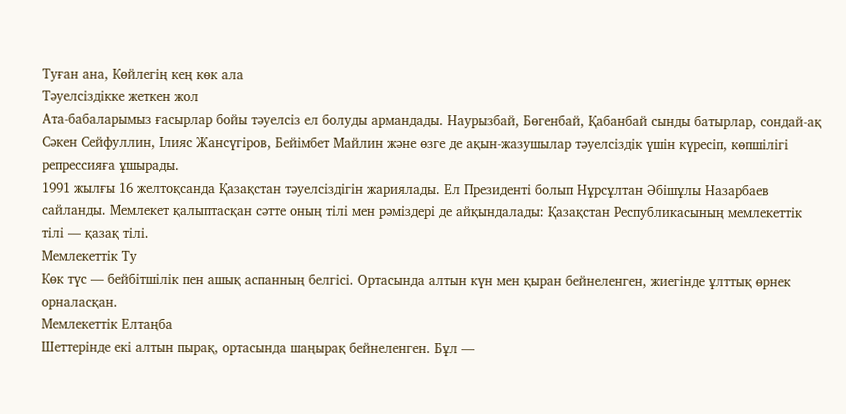Туған ана, Көйлегің кең көк ала
Тәуелсіздікке жеткен жол
Ата-бабаларымыз ғасырлар бойы тәуелсіз ел болуды армандады. Наурызбай, Бөгенбай, Қабанбай сынды батырлар, сондай-ақ Сәкен Сейфуллин, Ілияс Жансүгіров, Бейімбет Майлин және өзге де ақын-жазушылар тәуелсіздік үшін күресіп, көпшілігі репрессияға ұшырады.
1991 жылғы 16 желтоқсанда Қазақстан тәуелсіздігін жариялады. Ел Президенті болып Нұрсұлтан Әбішұлы Назарбаев сайланды. Мемлекет қалыптасқан сәтте оның тілі мен рәміздері де айқындалады: Қазақстан Республикасының мемлекеттік тілі — қазақ тілі.
Мемлекеттік Ту
Көк түс — бейбітшілік пен ашық аспанның белгісі. Ортасында алтын күн мен қыран бейнеленген, жиегінде ұлттық өрнек орналасқан.
Мемлекеттік Елтаңба
Шеттерінде екі алтын пырақ, ортасында шаңырақ бейнеленген. Бұл —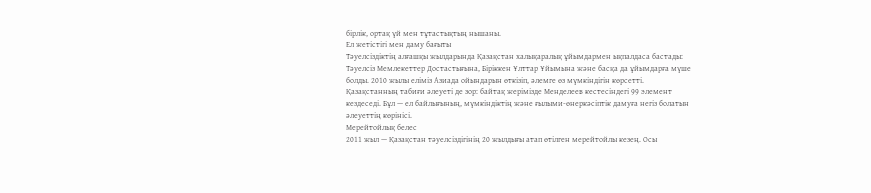бірлік, ортақ үй мен тұтастықтың нышаны.
Ел жетістігі мен даму бағыты
Тәуелсіздіктің алғашқы жылдарында Қазақстан халықаралық ұйымдармен ықпалдаса бастады: Тәуелсіз Мемлекеттер Достастығына, Біріккен Ұлттар Ұйымына және басқа да ұйымдарға мүше болды. 2010 жылы еліміз Азиада ойындарын өткізіп, әлемге өз мүмкіндігін көрсетті.
Қазақстанның табиғи әлеуеті де зор: байтақ жерімізде Менделеев кестесіндегі 99 элемент кездеседі. Бұл — ел байлығының, мүмкіндіктің және ғылыми-өнеркәсіптік дамуға негіз болатын әлеуеттің көрінісі.
Мерейтойлық белес
2011 жыл — Қазақстан тәуелсіздігінің 20 жылдығы атап өтілген мерейтойлы кезең. Осы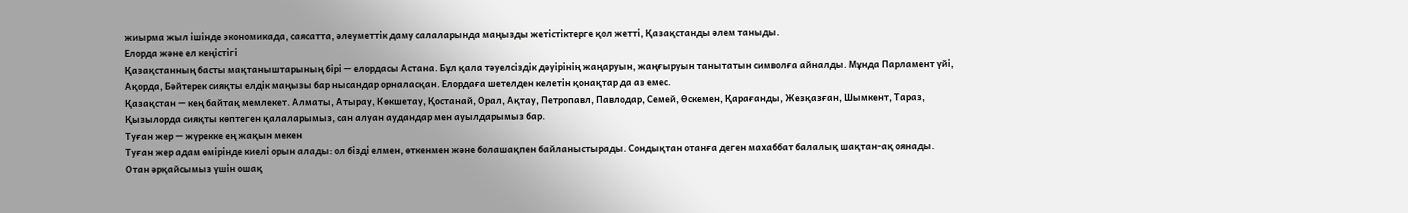жиырма жыл ішінде экономикада, саясатта, әлеуметтік даму салаларында маңызды жетістіктерге қол жетті, Қазақстанды әлем таныды.
Елорда және ел кеңістігі
Қазақстанның басты мақтаныштарының бірі — елордасы Астана. Бұл қала тәуелсіздік дәуірінің жаңаруын, жаңғыруын танытатын символға айналды. Мұнда Парламент үйі, Ақорда, Бәйтерек сияқты елдік маңызы бар нысандар орналасқан. Елордаға шетелден келетін қонақтар да аз емес.
Қазақстан — кең байтақ мемлекет. Алматы, Атырау, Көкшетау, Қостанай, Орал, Ақтау, Петропавл, Павлодар, Семей, Өскемен, Қарағанды, Жезқазған, Шымкент, Тараз, Қызылорда сияқты көптеген қалаларымыз, сан алуан аудандар мен ауылдарымыз бар.
Туған жер — жүрекке ең жақын мекен
Туған жер адам өмірінде киелі орын алады: ол бізді елмен, өткенмен және болашақпен байланыстырады. Сондықтан отанға деген махаббат балалық шақтан-ақ оянады. Отан әрқайсымыз үшін ошақ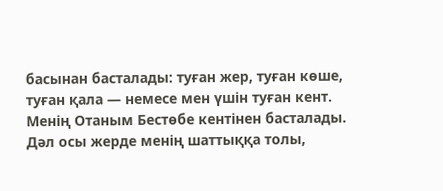басынан басталады: туған жер, туған көше, туған қала — немесе мен үшін туған кент.
Менің Отаным Бестөбе кентінен басталады. Дәл осы жерде менің шаттыққа толы,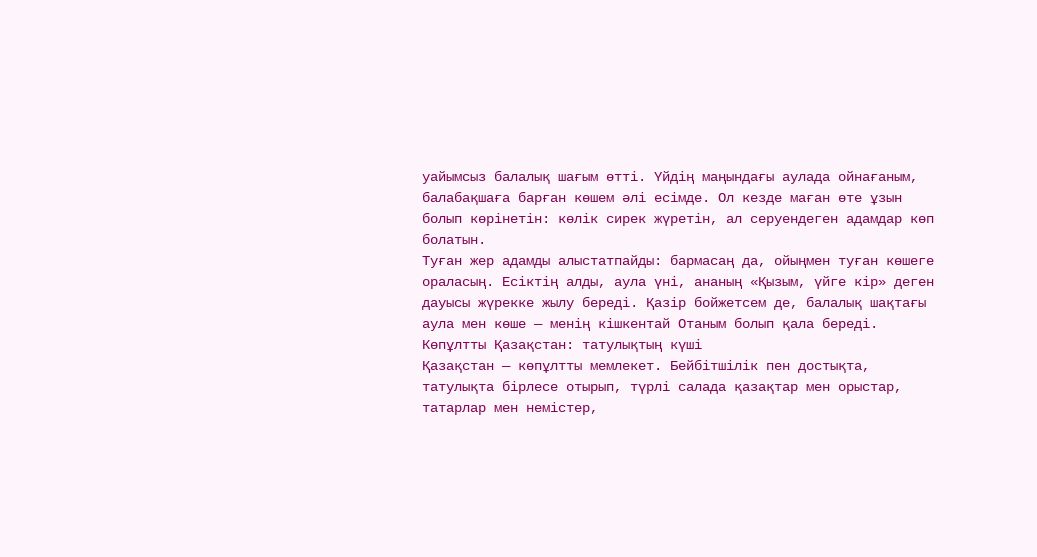уайымсыз балалық шағым өтті. Үйдің маңындағы аулада ойнағаным, балабақшаға барған көшем әлі есімде. Ол кезде маған өте ұзын болып көрінетін: көлік сирек жүретін, ал серуендеген адамдар көп болатын.
Туған жер адамды алыстатпайды: бармасаң да, ойыңмен туған көшеге ораласың. Есіктің алды, аула үні, ананың «Қызым, үйге кір» деген дауысы жүрекке жылу береді. Қазір бойжетсем де, балалық шақтағы аула мен көше — менің кішкентай Отаным болып қала береді.
Көпұлтты Қазақстан: татулықтың күші
Қазақстан — көпұлтты мемлекет. Бейбітшілік пен достықта, татулықта бірлесе отырып, түрлі салада қазақтар мен орыстар, татарлар мен немістер,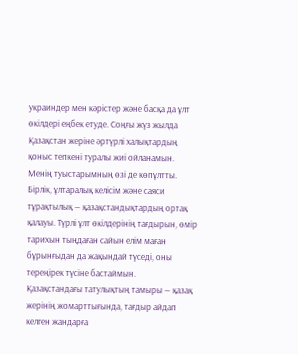украиндер мен кәрістер және басқа да ұлт өкілдері еңбек етуде. Соңғы жүз жылда Қазақстан жеріне әртүрлі халықтардың қоныс тепкені туралы жиі ойланамын.
Менің туыстарымның өзі де көпұлтты. Бірлік, ұлтаралық келісім және саяси тұрақтылық — қазақстандықтардың ортақ қалауы. Түрлі ұлт өкілдерінің тағдырын, өмір тарихын тыңдаған сайын елім маған бұрынғыдан да жақындай түседі, оны тереңірек түсіне бастаймын.
Қазақстандағы татулықтың тамыры — қазақ жерінің жомарттығында, тағдыр айдап келген жандарға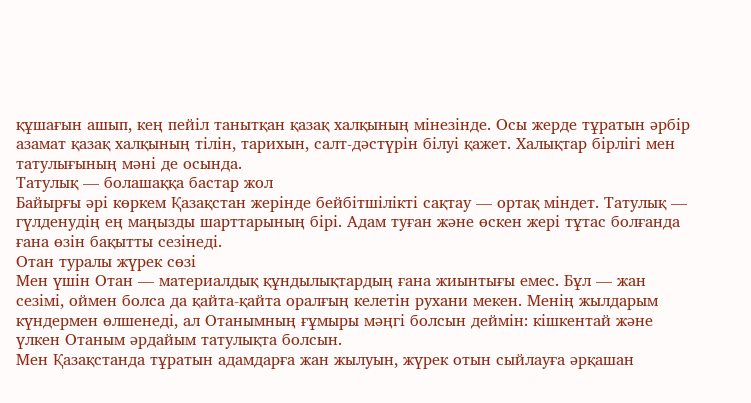құшағын ашып, кең пейіл танытқан қазақ халқының мінезінде. Осы жерде тұратын әрбір азамат қазақ халқының тілін, тарихын, салт-дәстүрін білуі қажет. Халықтар бірлігі мен татулығының мәні де осында.
Татулық — болашаққа бастар жол
Байырғы әрі көркем Қазақстан жерінде бейбітшілікті сақтау — ортақ міндет. Татулық — гүлденудің ең маңызды шарттарының бірі. Адам туған және өскен жері тұтас болғанда ғана өзін бақытты сезінеді.
Отан туралы жүрек сөзі
Мен үшін Отан — материалдық құндылықтардың ғана жиынтығы емес. Бұл — жан сезімі, оймен болса да қайта-қайта оралғың келетін рухани мекен. Менің жылдарым күндермен өлшенеді, ал Отанымның ғұмыры мәңгі болсын деймін: кішкентай және үлкен Отаным әрдайым татулықта болсын.
Мен Қазақстанда тұратын адамдарға жан жылуын, жүрек отын сыйлауға әрқашан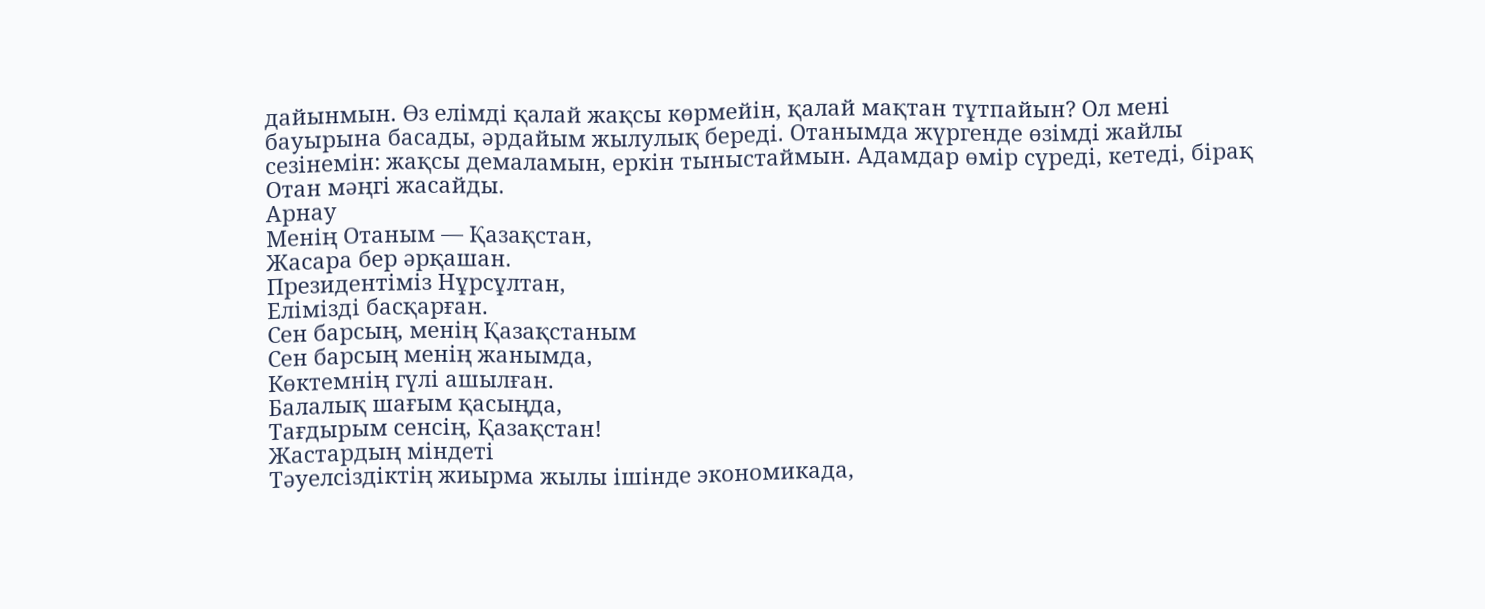дайынмын. Өз елімді қалай жақсы көрмейін, қалай мақтан тұтпайын? Ол мені бауырына басады, әрдайым жылулық береді. Отанымда жүргенде өзімді жайлы сезінемін: жақсы демаламын, еркін тыныстаймын. Адамдар өмір сүреді, кетеді, бірақ Отан мәңгі жасайды.
Арнау
Менің Отаным — Қазақстан,
Жасара бер әрқашан.
Президентіміз Нұрсұлтан,
Елімізді басқарған.
Сен барсың, менің Қазақстаным
Сен барсың менің жанымда,
Көктемнің гүлі ашылған.
Балалық шағым қасыңда,
Тағдырым сенсің, Қазақстан!
Жастардың міндеті
Тәуелсіздіктің жиырма жылы ішінде экономикада,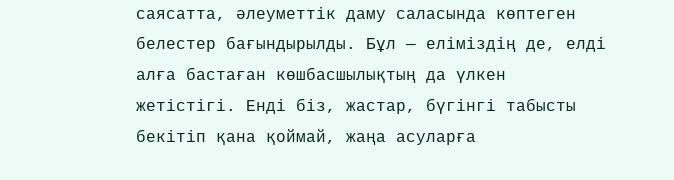саясатта, әлеуметтік даму саласында көптеген белестер бағындырылды. Бұл — еліміздің де, елді алға бастаған көшбасшылықтың да үлкен жетістігі. Енді біз, жастар, бүгінгі табысты бекітіп қана қоймай, жаңа асуларға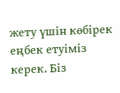жету үшін көбірек еңбек етуіміз керек. Біз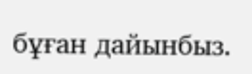бұған дайынбыз.